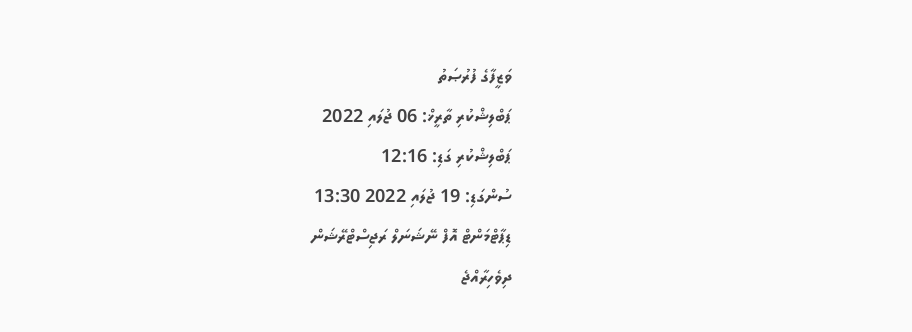ވަޒީފާގެ ފުރުޞަތު
ޕަބްލިޝްކުރި ތާރީޚް: 06 ޖުލައި 2022
ޕަބްލިޝްކުރި ގަޑި: 12:16
ސުންގަޑި: 19 ޖުލައި 2022 13:30
ޑިޕާޓްމަންޓް އޮފް ނޭޝަނަލް ރަޖިސްޓްރޭޝަން
ދިވެހިރާއްޖެ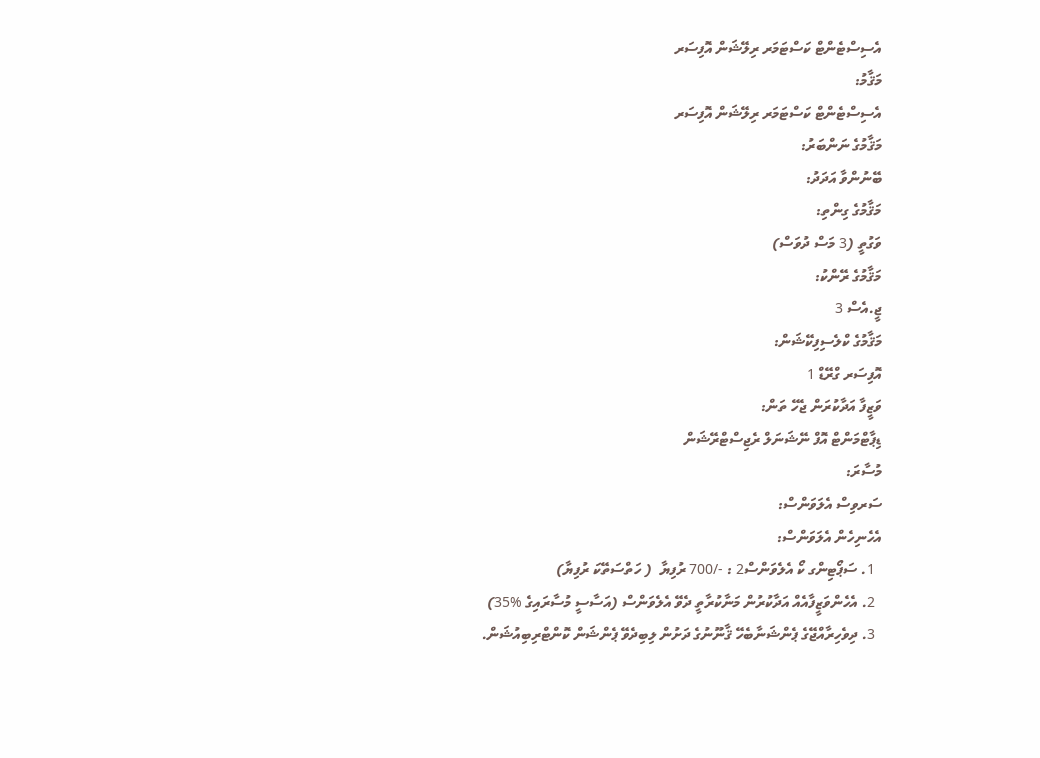އެސިސްޓެންޓް ކަސްޓަމަރ ރިލޭޝަން އޮފިސަރ
މަޤާމު:
އެސިސްޓެންޓް ކަސްޓަމަރ ރިލޭޝަން އޮފިސަރ
މަޤާމުގެ ނަންބަރު:
ބޭނުންވާ އަދަދު:
މަޤާމުގެ ގިންތި:
ވަގުތީ (3 މަސް ދުވަސް)
މަޤާމުގެ ރޭންކު:
ޖީ.އެސް 3
މަޤާމުގެ ކްލެސިފިކޭޝަން:
އޮފިސަރ ގްރޭޑް 1
ވަޒީފާ އަދާކުރަން ޖެހޭ ތަން:
ޑިޕާޓްމަންޓް އޮފް ނޭޝަނަލް ރެޖިސްޓްރޭޝަން
މުސާރަ:
ސަރވިސް އެލަވަންސް:
އެހެނިހެން އެލަވަންސް:
  1. ސަޕޯޓިންގ ކޯ އެލެވަންސް2 : -/700 ރުފިޔާ  ( ހަތްސަތޭކަ ރުފިޔާ)
  2. އެހެންވަޒީފާއެއް އަދާކުރުން މަނާކުރާތީ ދެވޭ އެލެވަންސް (އަސާސީ މުސާރައިގެ %35)
  3. ދިވެހިރާއްޖޭގެ ޕެންޝަނާބެހޭ ޤާނޫނުގެ ދަށުން ލިބިދެވޭ ޕެންޝަން ކޮންޓްރިބިއުޝަން.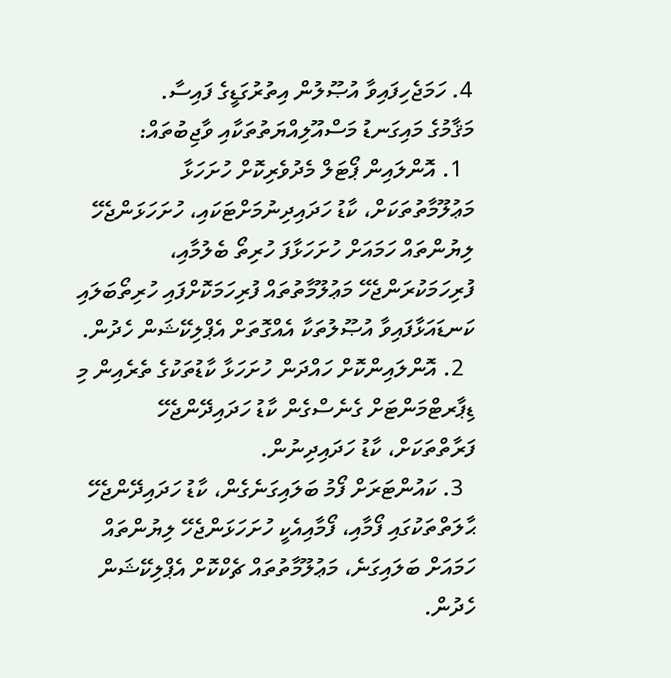4. ހަމަޖެހިފައިވާ އުޞޫލުން އިތުރުގަޑީގެ ފައިސާ.
މަޤާމުގެ މައިގަނޑު މަސްއޫލިއްޔަތުތަކާއި ވާޖިބުތައް:
  1. އޮންލައިން ޕޯޓަލް މެދުވެރިކޮށް ހުށަހަޅާ މަޢުލޫމާތުތަކަށް، ކާޑު ހަދައިދިނުމަށްޓަކައި، ހުށަހަޅަންޖެހޭ ލިޔުންތައް ހަމައަށް ހުށަހަޅާފަ ހުރިތޯ ބެލުމާއި، ފުރިހަމަކުރަންޖެހޭ މަޢުލޫމާތުތައް ފުރިހަމަކޮށްފައި ހުރިތޯބަލައި ކަނޑައަޅާފައިވާ އުޞޫލުތަކާ އެއްގޮތަށް އެޕްލިކޭޝަން ހެދުން.
  2. އޮންލައިންކޮށް ހައްދަން ހުށަހަޅާ ކާޑުތަކުގެ ތެރެއިން މި ޑިޕާރޓްމަންޓަށް ގެނެސްގެން ކާޑު ހަދައިދޭންޖެހޭ ފަރާތްތަކަށް، ކާޑު ހަދައިދިނުން.
  3. ކައުންޓަރަށް ފޯމު ބަލައިގަނެގެން، ކާޑު ހަދައިދޭންޖެހޭ ޙާލަތްތަކުގައި ފޯމާއި، ފޯމާއިއެކީ ހުށަހަޅަންޖެހޭ ލިޔުންތައް ހަމައަށް ބަލައިގަނެ، މަޢުލޫމާތުތައް ޗެކްކޮށް އެޕްލިކޭޝަން ހެދުން.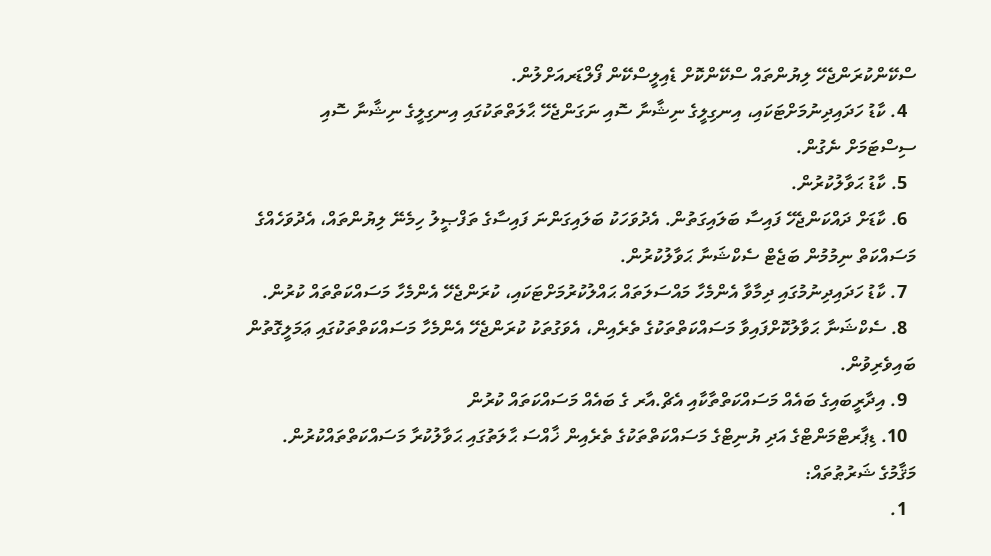ސްކޭންކުރަންޖެހޭ ލިޔުންތައް ސްކޭންކޮށް ޑެއިލީސްކޭން ފޯލްޑަރއަށްލުން.
  4. ކާޑު ހަދައިދިނުމަށްޓަކައި، އިނގިލީގެ ނިޝާނާ ސޮއި ނަގަންޖެހޭ ޙާލަތްތަކުގައި އިނގިލީގެ ނިޝާނާ ސޮއި ސިސްޓަމަށް ނެގުން.
  5. ކާޑު ޙަވާލުކުރުން.
  6. ކާޑަށް ދައްކަންޖެހޭ ފައިސާ ބަލައިގަތުން. އެދުވަހަކު ބަލައިގަންނަ ފައިސާގެ ތަފްޞީލު ހިމެނޭ ލިޔުންތައް، އެދުވަހެއްގެ މަސައްކަތް ނިމުމުން ބަޖެޓް ސެކްޝަނާ ޙަވާލުކުރުން.
  7. ކާޑު ހަދައިދިނުމުގައި ދިމާވާ އެންމެހާ މައްސަލަތައް ޙައްލުކުރުމަށްޓަކައި، ކުރަންޖެހޭ އެންމެހާ މަސައްކަތްތައް ކުރުން.
  8. ސެކްޝަނާ ޙަވާލުކޮށްފައިވާ މަސައްކަތްތަކުގެ ތެރެއިން، އެވަގުތަކު ކުރަންޖެހޭ އެންމެހާ މަސައްކަތްތަކުގައި ޢަމަލީގޮތުން ބައިވެރިވުން.
  9. އިދާރީބައިގެ ބައެއް މަސައްކަތްތާކާއި އެޗް.އާރ ގެ ބައެއް މަސައްކަތައް ކުރުން
  10. ޑިޕާރޓްމަންޓްގެ އަދި ޔުނިޓްގެ މަސައްކަތްތަކުގެ ތެރެއިން ޚާއްސަ ޙާލަތުގައި ޙަވާލުކުރާ މަސައްކަތްތައްކުރުން.
މަޤާމުގެ ޝަރުޠުތައް:
  1.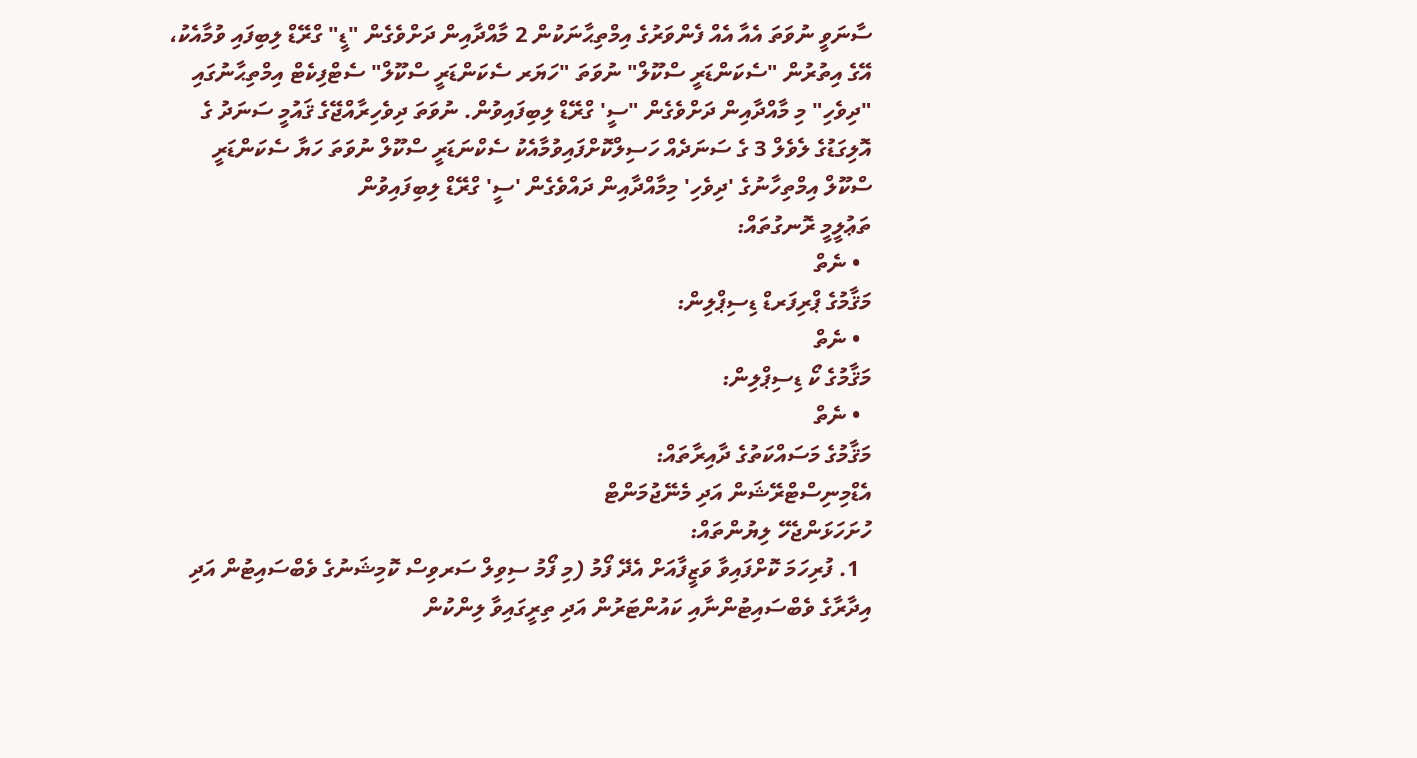ސާނަވީ ނުވަތަ އެއާ އެއް ފެންވަރުގެ އިމްތިޙާނަކުން 2 މާއްދާއިން ދަށްވެގެން "ޑީ" ގްރޭޑް ލިބިފައި ވުމާއެކު، އޭގެ އިތުރުން "ސެކަންޑަރީ ސްކޫލް" ނުވަތަ "ހަޔަރ ސެކަންޑަރީ ސްކޫލް" ސެޓްފިކެޓް އިމްތިޙާނުގައި "ދިވެހި" މި މާއްދާއިން ދަށްވެގެން "ސީ' ގްރޭޑް ލިބިފައިވުން. ނުވަތަ ދިވެހިރާއްޖޭގެ ޤައުމީ ސަނަދު ގެ އޮލިގަޑުގެ ލެވެލް 3 ގެ ސަނަދެއް ހަސިލްކޮށްފައިވުމާއެކު ސެކްނަޑަރީ ސްކޫލް ނުވަތަ ހަޔާ ސެކަންޑަރީ ސްކޫލް އިމްތިހާނުގެ 'ދިވެހި' މިމާއްދާއިން ދައްވެގެން 'ސީ' ގްރޭޑް ލިބިފައިވުން
ތަޢުލީމީ ރޮނގުތައް:
  • ނެތް
މަޤާމުގެ ޕްރިފަރޑް ޑިސިޕްލިން:
  • ނެތް
މަޤާމުގެ ކޯ ޑިސިޕްލިން:
  • ނެތް
މަޤާމުގެ މަސައްކަތުގެ ދާއިރާތައް:
އެޑްމިނިސްޓްރޭޝަން އަދި މެނޭޖުމަންޓް
ހުށަހަޅަންޖެހޭ ލިޔުންތައް:
  1. ފުރިހަމަ ކޮށްފައިވާ ވަޒީފާއަށް އެދޭ ފޯމު (މި ފޯމު ސިވިލް ސަރވިސް ކޮމިޝަނުގެ ވެބްސައިޓުން އަދި އިދާރާގެ ވެބްސައިޓުންނާއި ކައުންޓަރުން އަދި ތިރީގައިވާ ލިންކުން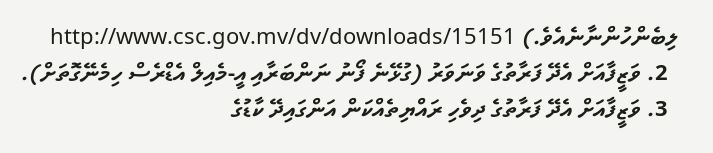ލިބެންހުންނާނެއެވެ.) http://www.csc.gov.mv/dv/downloads/15151
  2. ވަޒީފާއަށް އެދޭ ފަރާތުގެ ވަނަވަރު (ގުޅޭނެ ފޯނު ނަންބަރާއި އީ-މެއިލް އެޑްރެސް ހިމެނޭގޮތަށް).
  3. ވަޒީފާއަށް އެދޭ ފަރާތުގެ ދިވެހި ރައްޔިތެއްކަން އަންގައިދޭ ކާޑުގެ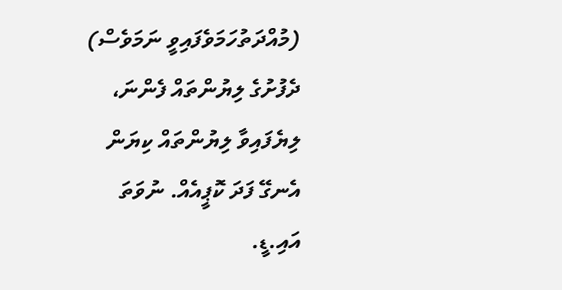(މުއްދަތުހަމަވެފައިވީ ނަމަވެސް) ދެފުށުގެ ލިޔުންތައް ފެންނަ، ލިޔެފައިވާ ލިޔުންތައް ކިޔަން އެނގޭ ފަދަ ކޮޕީއެއް. ނުވަތަ އައި.ޑީ.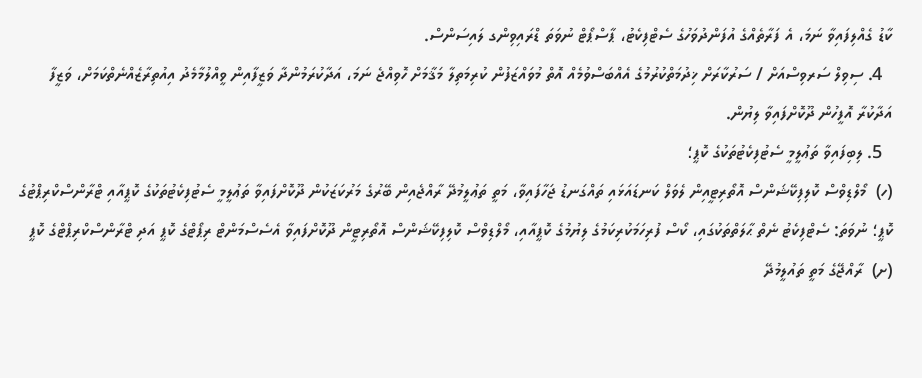ކާޑު ގެއްލިފައިވާ ނަމަ، އެ ފަރާތެއްގެ އުފަންދުވަހުގެ ސެޓްފިކެޓު، ޕާސްޕޯޓް ނުވަތަ ޑްރައިވިންގ ލައިސަންސް.
  4. ސިވިލް ސަރވިސްއަށް / ސަރުކާރަށް ޚިދުމަތްކުރުމުގެ އެއްބަސްވުމެއް އޮތް މުވައްޒަފުން ކުރިމަތިލާ މަޤާމަށް ހޮވިއްޖެ ނަމަ، އަދާކުރަމުންދާ ވަޒީފާއިން ވީއްލުމާމެދު އިއުތިރާޒެއްނެތްކަމަށް، ވަޒީފާ އަދާކުރާ އޮފީހުން ދޫކޮށްފައިވާ ލިޔުން.
  5. ލިބިފައިވާ ތަޢުލީމީ ސެޓުފިކެޓުތަކުގެ ކޮޕީ؛
(ހ)  މޯލްޑިވްސް ކޮލިފިކޭޝަންސް އޮތޯރިޓީއިން ލެވަލް ކަނޑައަޅައި ތައްގަނޑު ޖަހާފައިވާ، މަތީ ތަޢުލީމުދޭ ރާއްޖެއިން ބޭރުގެ މަރުކަޒަކުން ދޫކޮށްފައިވާ ތަޢުލީމީ ސެޓުފިކެޓުތަކުގެ ކޮޕީއާއި ޓްރާންސްކްރިޕްޓުގެ ކޮޕީ؛ ނުވަތަ: ސެޓްފިކެޓު ނެތް ޙާލަތްތަކުގައި، ކޯސް ފުރިހަމަކުރިކަމުގެ ލިޔުމުގެ ކޮޕީއާއި، މޯލްޑިވްސް ކޮލިފިކޭޝަންސް އޮތޯރިޓީން ދޫކޮށްފައިވާ އެސެސްމަންޓް ރިޕޯޓްގެ ކޮޕީ އަދި ޓްރާންސްކްރިޕްޓްގެ ކޮޕީ
(ށ)  ރާއްޖޭގެ މަތީ ތައުލީމުދޭ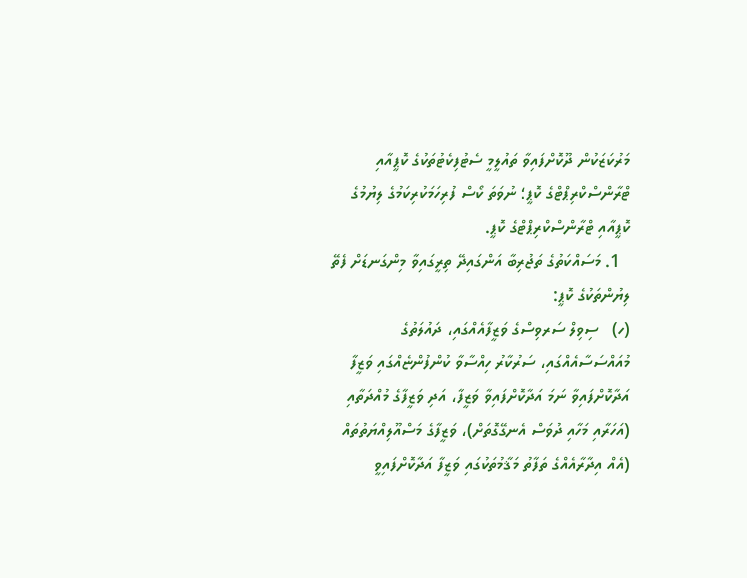މަރުކަޒަކުން ދޫކޮށްފައިވާ ތައުލީމީ ސެޓުފިކެޓުތަކުގެ ކޮޕީއާއި ޓްރާންސްކްރިޕްޓްގެ ކޮޕީ؛ ނުވަތަ ކޯސް ފުރިހަމަކުރިކަމުގެ ލިޔުމުގެ ކޮޕީއާއި ޓްރާންސްކްރިޕްޓްގެ ކޮޕީ.
  1. މަސައްކަތުގެ ތަޖުރިބާ އަންގައިދޭ ތިރީގައިވާ މިންގަނޑަށް ފެތޭ ލިޔުންތަކުގެ ކޮޕީ:
(ހ)   ސިވިލް ސަރވިސްގެ ވަޒީފާއެއްގައި، ދައުލަތުގެ މުއައްސަސާއެއްގައި، ސަރުކާރު ހިއްސާވާ ކުންފުންޏެއްގައި ވަޒީފާ އަދާކޮށްފައިވާ ނަމަ އަދާކޮށްފައިވާ ވަޒީފާ، އަދި ވަޒީފާގެ މުއްދަތާއި (އަހަރާއި މަހާއި ދުވަސް އެނގޭގޮތަށް)، ވަޒީފާގެ މަސްއޫލިއްޔަތުތައް (އެއް އިދާރާއެއްގެ ތަފާތު މަޤާމުތަކުގައި ވަޒީފާ އަދާކޮށްފައިވީ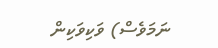ނަމަވެސް) ވަކިވަކިން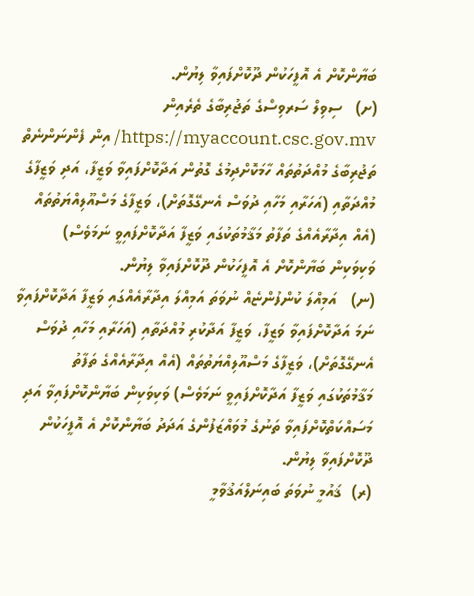ބަޔާންކޮށް އެ އޮފީހަކުން ދޫކޮށްފައިވާ ލިޔުން.
(ށ)   ސިވިލް ސަރވިސްގެ ތަޖުރިބާގެ ތެރެއިން https://myaccount.csc.gov.mv/ އިން ފެންނަންނެތް ތަޖުރިބާގެ މުއްދަތުތައް ހާމަކޮށްދިމުގެ ގޮތުން އަދާކޮށްފައިވާ ވަޒީފާ، އަދި ވަޒީފާގެ މުއްދަތާއި (އަހަރާއި މަހާއި ދުވަސް އެނގޭގޮތަށް)، ވަޒީފާގެ މަސްއޫލިއްޔަތުތައް (އެއް އިދާރާއެއްގެ ތަފާތު މަޤާމުތަކުގައި ވަޒީފާ އަދާކޮށްފައިވީ ނަމަވެސް) ވަކިވަކިން ބަޔާންކޮށް އެ އޮފީހަކުން ދޫކޮށްފައިވާ ލިޔުން.
(ނ)   އަމިއްލަ ކުންފުންޏެއް ނުވަތަ އަމިއްލަ އިދާރާއެއްގައި ވަޒީފާ އަދާކޮށްފައިވާ ނަމަ އަދާކޮށްފައިވާ ވަޒީފާ، ވަޒީފާ އަދާކުރި މުއްދަތާއި (އަހަރާއި މަހާއި ދުވަސް އެނގޭގޮތަށް)، ވަޒީފާގެ މަސްއޫލިއްޔަތުތައް (އެއް އިދާރާއެއްގެ ތަފާތު މަޤާމުތަކުގައި ވަޒީފާ އަދާކޮށްފައިވީ ނަމަވެސް) ވަކިވަކިން ބަޔާންކޮށްފައިވާ އަދި މަސައްކަތްކޮށްފައިވާ ތަނުގެ މުވައްޒަފުންގެ އަދަދު ބަޔާންކޮށް އެ އޮފީހަކުން ދޫކޮށްފައިވާ ލިޔުން.
(ރ)  ޤައުމީ ނުވަތަ ބައިނަލްއަޤުވާމީ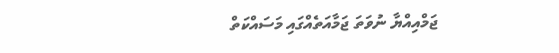ޖަމްއިއްޔާ ނުވަތަ ޖަމާއަތެއްގައި މަސައްކަތް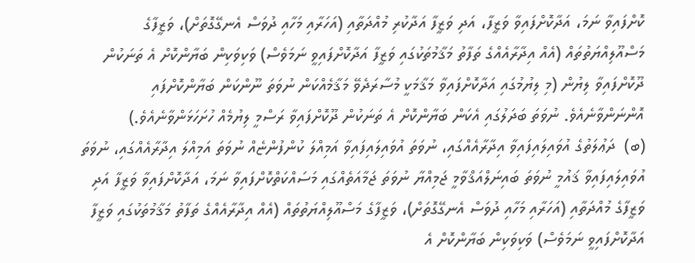ކޮށްފައިވާ ނަމަ، އަދާކޮށްފައިވާ ވަޒީފާ، އަދި ވަޒީފާ އަދާކުރި މުއްދަތާއި (އަހަރާއި މަހާއި ދުވަސް އެނގޭގޮތަށް)، ވަޒީފާގެ މަސްއޫލިއްޔަތުތައް (އެއް އިދާރާއެއްގެ ތަފާތު މަޤާމުތަކުގައި ވަޒީފާ އަދާކޮށްފައިވީ ނަމަވެސް) ވަކިވަކިން ބަޔާންކޮށް އެ ތަނަކުން ދޫކޮށްފައިވާ ލިޔުން (މި ލިޔުމުގައި އަދާކޮށްފައިވާ މަޤާމަކީ މުސާރަދެވޭ މަޤާމެއްކަން ނުވަތަ ނޫންކަން ބަޔާންކޮށްފައި އޮންނަންވާނެއެވެ. ނުވަތަ ބަދަލުގައި އެކަން ބަޔާންކޮށް އެ ތަނަކުން ދޫކޮށްފައިވާ ރަސްމީ ލިޔުމެއް ހުށަހަޅަންވާނެއެވެ.)
(ބ)  ދަޢުލަތުގެ އުވައިލައިފައިވާ އިދާރާއެއްގައި، ނުވަތަ އުވައިލައިފައިވާ އަމިއްލަ ކުންފުންޏެއް ނުވަތަ އަމިއްލަ އިދާރާއެއްގައި، ނުވަތަ އުވައިލައިފައިވާ ޤައުމީ ނުވަތަ ބައިނަލްއަޤްވާމީ ޖަމިއްޔާ ނުވަތަ ޖަމާއަތެއްގައި މަސައްކަތްކޮށްފައިވާ ނަމަ، އަދާކޮށްފައިވާ ވަޒީފާ އަދި ވަޒީފާގެ މުއްދަތާއި (އަހަރާއި މަހާއި ދުވަސް އެނގޭގޮތަށް)، ވަޒީފާގެ މަސްއޫލިއްޔަތުތައް (އެއް އިދާރާއެއްގެ ތަފާތު މަޤާމުތަކުގައި ވަޒީފާ އަދާކޮށްފައިވީ ނަމަވެސް) ވަކިވަކިން ބަޔާންކޮށް އެ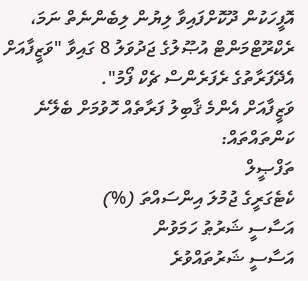އޮފީހަކުން ދޫކޮށްފައިވާ ލިޔުން ލިބެންނެތް ނަމަ، ރެކްރޫޓްމަންޓް އުޞޫލުގެ ޖަދުވަލު 8 ގައިވާ "ވަޒީފާއަށް އެދޭފަރާތުގެ ރެފަރެންސް ޗެކް ފޯމު".
ވަޒީފާއަށް އެންމެ ޤާބިލު ފަރާތެއް ހޮވުމަށް ބެލޭނެ ކަންތައްތައް:
ތަފްޞީލް
ކެޓެގަރީގެ ޖުމުލަ އިންސައްތަ (%)
އަސާސީ ޝަރުޠު ހަމަވުން
އަސާސީ ޝަރުތައްވުރެ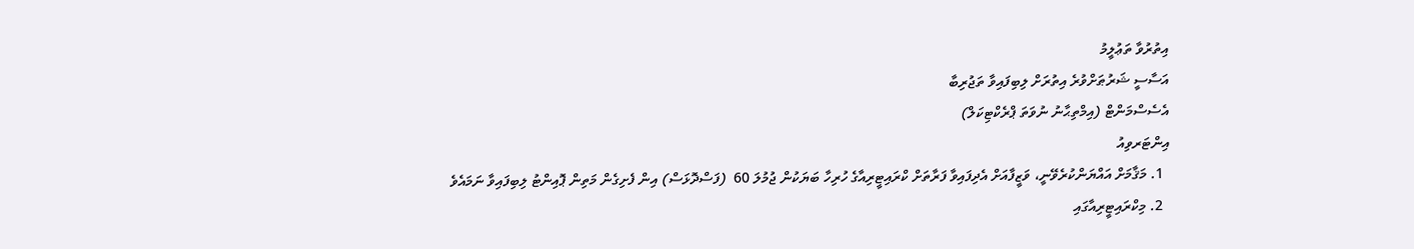އިތުރުވާ ތަޢުލީމު
އަސާސީ ޝަރުޠަށްވުރެ އިތުރަށް ލިބިފައިވާ ތަޖުރިބާ
އެސެސްމަންޓް (އިމްތިޙާނު ނުވަތަ ޕްރެކްޓިކަލް)
އިންޓަރވިއު
  1. މަޤާމަށް އައްޔަންކުރެވޭނީ، ވަޒީފާއަށް އެދިފައިވާ ފަރާތަށް ކްރައިޓީރިއާގެ ހުރިހާ ބަޔަކުން ޖުމުލަ 60  (ފަސްދޮޅަސް) އިން ފެށިގެން މަތިން ޕޮއިންޓު ލިބިފައިވާ ނަމައެވެ
  2. މިކްރައިޓީރިއާގައި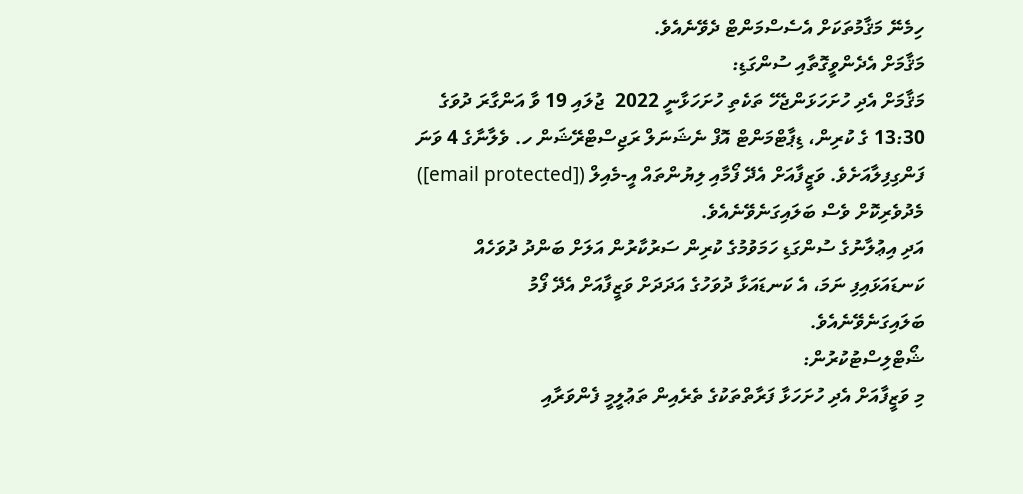ހިމެނޭ މަޤާމުތަކަށް އެސެސްމަންޓް ދެވޭނެއެވެ.
މަޤާމަށް އެދެންވީގޮތާއި ސުންގަޑި:
މަޤާމަށް އެދި ހުށަހަޅަންޖެހޭ ތަކެތި ހުށަހަޅާނީ 2022  ޖުލައި 19 ވާ އަންގާރަ ދުވަގެ 13:30 ގެ ކުރިން، ޑިޕާޓްމަންޓް އޮފް ނެޝަނަލް ރަޖިސްޓްރޭޝަން ހ. ވެލާނާގެ 4 ވަނަ ފަންގިފިލާއަށެވެ. ވަޒީފާއަށް އެދޭ ފޯމާއި ލިޔުންތައް އީ-މެއިލް ([email protected]) މެދުވެރިކޮށް ވެސް ބަލައިގަނެވޭނެއެވެ.
އަދި އިޢުލާނުގެ ސުންގަޑި ހަމަވުމުގެ ކުރިން ސަރުކާރުން އަލަށް ބަންދު ދުވަހެއް ކަނޑައަޅައިފި ނަމަ، އެ ކަނޑައަޅާ ދުވަހުގެ އަދަދަށް ވަޒީފާއަށް އެދޭ ފޯމު ބަލައިގަނެވޭނެއެވެ.
ޝޯޓްލިސްޓުކުރުން:
މި ވަޒީފާއަށް އެދި ހުށަހަޅާ ފަރާތްތަކުގެ ތެރެއިން ތަޢުލީމީ ފެންވަރާއި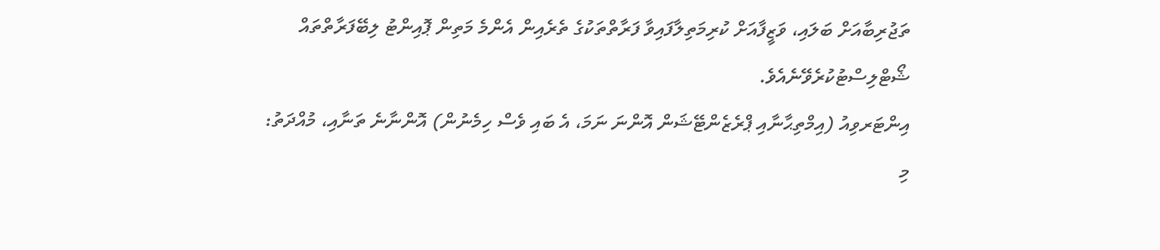ތަޖުރިބާއަށް ބަލައި، ވަޒީފާއަށް ކުރިމަތިލާފައިވާ ފަރާތްތަކުގެ ތެރެއިން އެންމެ މަތިން ޕޮއިންޓު ލިބޭފަރާތްތައް ޝޯޓްލިސްޓުކުރެވޭނެއެވެ.
އިންޓަރވިއު (އިމްތިޙާނާއި ޕްރެޒެންޓޭޝަން އޮންނަ ނަމަ، އެ ބައި ވެސް ހިމެނުން) އޮންނާނެ ތަނާއި، މުއްދަތު:
މި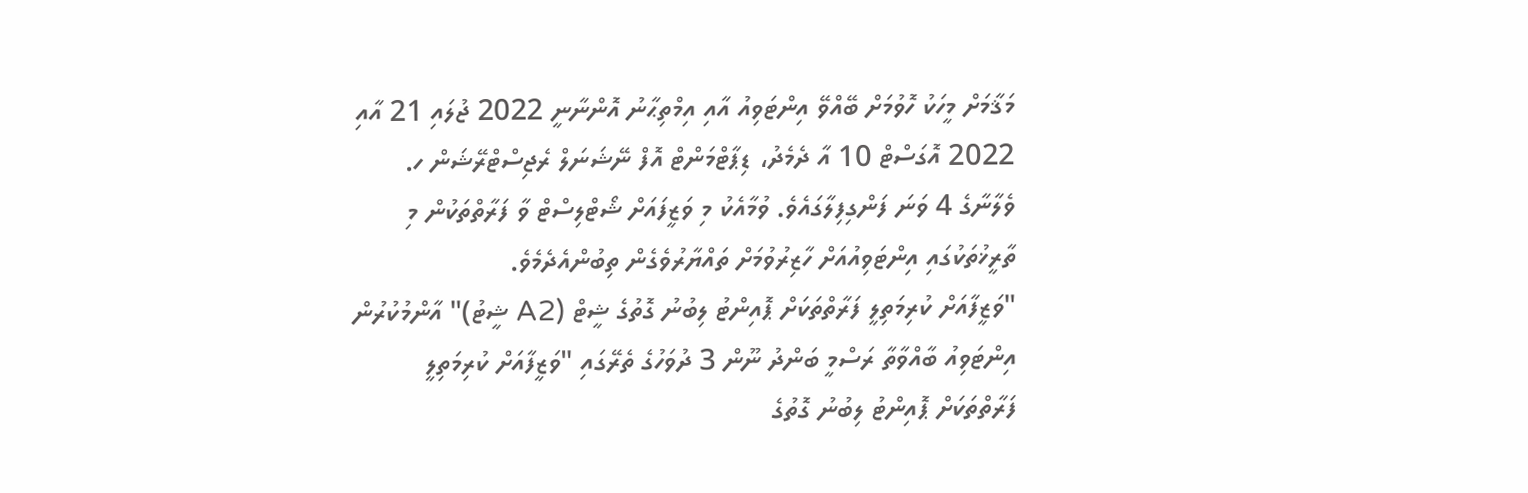މަޤާމަށް މީހަކު ހޮވުމަށް ބޭއްވޭ އިންޓަވިއު އާއި އިމްތިޙާނު އޮންނާނީ 2022 ޖުލައި 21 އާއި 2022 އޮގަސްޓް 10 އާ ދެމެދު، ޑިޕާޓްމަންޓް އޮފް ނޭޝަނަލް ރެޖިސްޓްރޭޝަން ހ. ވެލާނާގެ 4 ވަނަ ފަންގިފިލާގައެވެ. ވުމާއެކު މި ވަޒީފައަށް ޝޯޓްލިސްޓް ވާ ފަރާތްތަކުން މި ތާރީޚުތަކުގައި އިންޓަވިއުއަށް ހާޒިރުވުމަށް ތައްޔާރުވެގެން ތިބުންއެދެމެވެ.
"ވަޒީފާއަށް ކުރިމަތިލީ ފަރާތްތަކަށް ޕޮއިންޓު ލިބުނު ގޮތުގެ ޝީޓް (A2 ޝީޓު)" އާންމުކުރުން
އިންޓަވިއު ބާއްވާތާ ރަސްމީ ބަންދު ނޫން 3 ދުވަހުގެ ތެރޭގައި "ވަޒީފާއަށް ކުރިމަތިލީ ފަރާތްތަކަށް ޕޮއިންޓު ލިބުނު ގޮތުގެ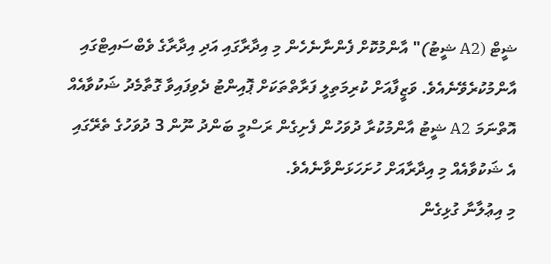ޝީޓް (A2 ޝީޓު)" އާންމުކޮށް ފެންނާނެހެން މި އިދާރާގައި އަދި އިދާރާގެ ވެބްސައިޓްގައި އާންމުކުރެވޭނެއެވެ. ވަޒީފާއަށް ކުރިމަތިލީ ފަރާތްތަކަށް ޕޮއިންޓު ދެވިފައިވާ ގޮތާމެދު ޝަކުވާއެއް އޮތްނަމަ A2 ޝީޓު އާންމުކުރާ ދުވަހުން ފެށިގެން ރަސްމީ ބަންދު ނޫން 3 ދުވަހުގެ ތެރޭގައި އެ ޝަކުވާއެއް މި އިދާރާއަށް ހުށަހަޅަންވާނެއެވެ.
މި އިޢުލާނާ ގުޅިގެން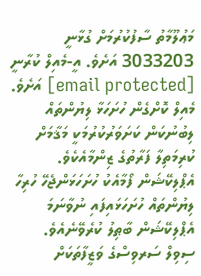މަޢުލޫމާތު ސާފުކުރުމަށް ގުޅާނީ 3033203 އަށެވެ. އީ-މެއިލް ކުރާނީ [email protected] އަށެވެ. މެއިލް ކޮށްގެން ހުށަހަޅާ ލިޔުންތައް ލިބުނުކަން ކަށަވަރުކުރުމަކީ މަޤާމަށް ކުރިމަތިލާ ފަރާތުގެ ޒިންމާއެކެވެ. އެޕްލިކޭޝަން ފޯމާއެކު ހުށަހަޅަންޖެހޭ ހުރިހާ ލިޔުންތައް ހުށަހަޅައިފައި ނުވާނަމަ އެޕްލިކޭޝަން ބާޠިލު ކުރެވޭނެއެވެ.
ސިވިލް ސަރވިސްގެ ވަޒީފާތަކަށް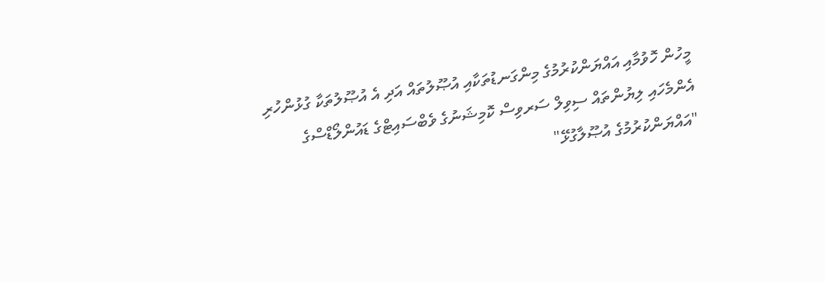މީހުން ހޮވުމާއި އައްޔަންކުރުމުގެ މިންގަނޑުތަކާއި އުޞޫލުތައް އަދި އެ އުޞޫލުތަކާ ގުޅުންހުރި އެންމެހައި ލިޔުންތައް ސިވިލް ސަރވިސް ކޮމިޝަނުގެ ވެބްސައިޓްގެ ޑައުންލޯޑްސްގެ "އައްޔަންކުރުމުގެ އުޞޫލާގުޅޭ"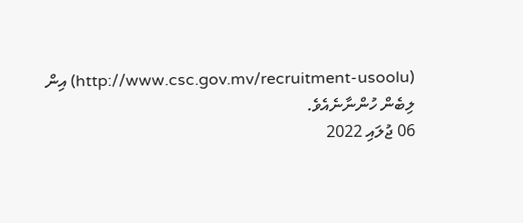(http://www.csc.gov.mv/recruitment-usoolu) އިން ލިބެން ހުންނާނެއެވެ.
06 ޖުލައި 2022